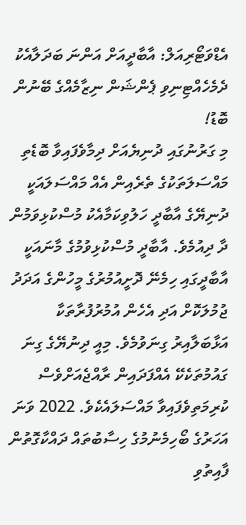އެޑްވަޓޯރިއަލް: އާބާދީއަށް އަންނަ ބަދަލާއެކު ދެމެހެއްޓިނިވި ޕެންޝަން ނިޒާމެއްގެ ބޭނުން ބޮޑު!
މި ގަރުނުގައި ދުނިޔެއަށް ދިމާވެފައިވާ ބޮޑެތި މައްސަލަތަކުގެ ތެރެއިން އެއް މައްސަލައަކީ ދުނިޔޭގެ އާބާދީ ހަލުވިކަމާއެކު މުސްކުޅިވަމުން ދާ ދިއުމެވެ. އާބާދީ މުސްކުޅިވުމުގެ މާނައަކީ އާބާދީގައި ހިމެނޭ ދޮށީއުމުރުގެ މީހުންގެ އަދަދު ޖުމުލަކޮށް އަދި އެހެން އުމުރުފުރާތަކާ އަޅާބަލާއިރު ގިނަވުމެވެ. މިއީ ދިނުޔޭގެ ގިނަ ގައުމުތަކެކޭ އެއްފަދައިން ރާއްޖެއަށްވެސް ކުރިމަތިވެފައިވާ މައްސަލައެކެވެ. 2022 ވަނަ އަހަރުގެ ބޯހިމެނުމުގެ ހިސާބުތައް ދައްކާގޮތުން ފާއިތުވި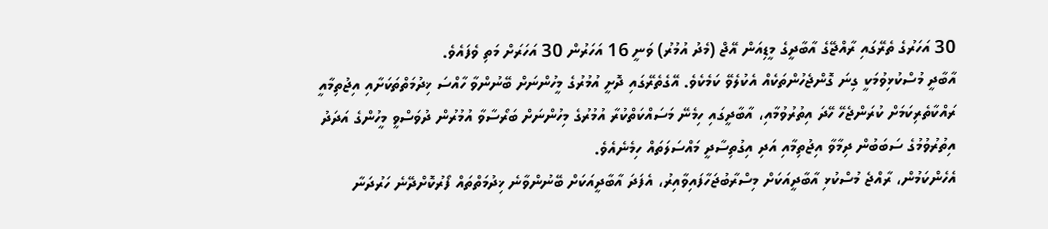30 އަހަރުގެ ތެރޭގައި ރާއްޖޭގެ އާބާދީގެ މީޑިއަން އޭޖް (މެދު އުމުރު) ވަނީ 16 އަހަރުން 30 އަހަރަށް މަތި ވެފައެވެ.
އާބާދީ މުސްކުޅިވުމަކީ ގިނަ ގޮންޖެހުންތަކެއް އެކުލެވޭ ކަމެކެވެ. އޭގެތެރޭގައި ދޮށީ އުމުރުގެ މީހުންނަށް ބޭނުންވާ ހާއްސަ ޚިދުމަތްތަކަށާއި އިޖުތިމާއީ ރައްކާތެރިކަމަށް ކުރަންޖެހޭ ހޭދަ އިތުރުވުމާއި، އާބާދީގައި ހިމެނޭ މަސައްކަތްކުރާ އުމުރުގެ މިހުންނަށް ބަރޯސާވާ އުމުރުން ދުވަސްވީ މީހުންގެ އަދަދު އިތުރުވުމުގެ ސަބަބުން ދިމާވާ އިޖުތިމާއި އަދި އިގުތިސާދީ މައްސަލަތައް ހިމެނެއެވެ.
އެހެންކަމުން، ރާއްޖެ މުސްކުޅި އާބާދީއަކަށް މިސްރާބުޖަހާފައިވާއިރު، އެފަދަ އާބާދީއަކަށް ބޭނުންވާނެ ޚިދުމަތްތައް ފޯރުކޮށްދޭނެ ހަރުދަނާ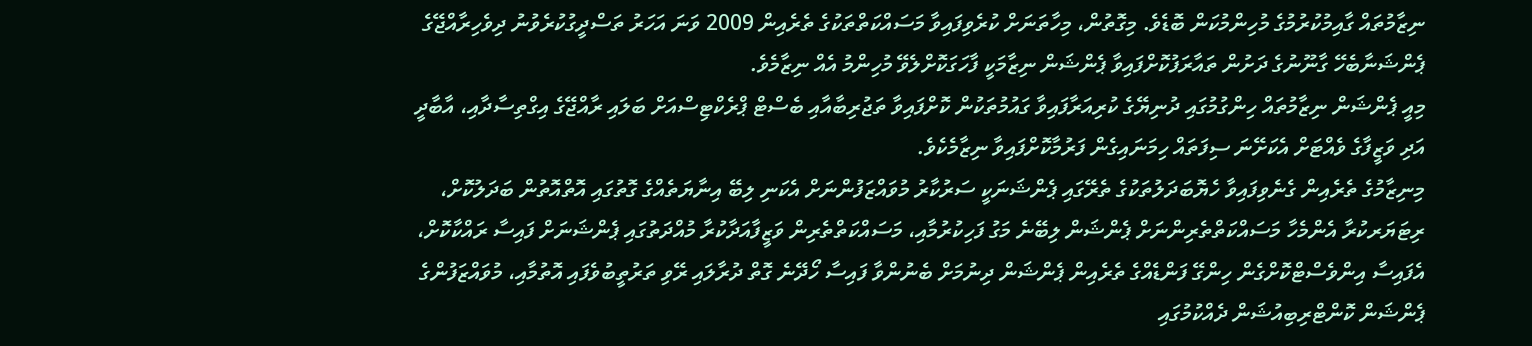ނިޒާމުތައް ގާއިމުކުރުމުގެ މުހިންމުކަން ބޮޑެވެ. މިގޮތުން، މިހާތަނަށް ކުރެވިފައިވާ މަސައްކަތްތަކުގެ ތެރެއިން 2009 ވަނަ އަހަރު ތަސްދީގުކުރެވުނު ދިވެހިރާއްޖޭގެ ޕެންޝަނާބެހޭ ގާނޫނުގެ ދަށުން ތައާރަފުކޮށްފައިވާ ޕެންޝަން ނިޒާމަކީ ފާހަގަކޮށްލެވޭ މުހިންމު އެއް ނިޒާމެވެ.
މިއީ ޕެންޝަން ނިޒާމުތައް ހިންގުމުގައި ދުނިޔޭގެ ކުރިއަރާފައިވާ ގައުމުތަކުން ކޮށްފައިވާ ތަޖުރިބާއާއި ބެސްޓް ޕްރެކްޓިސްއަށް ބަލައި ރާއްޖޭގެ އިގްތިސާދާއި، އާބާދީ އަދި ވަޒީފާގެ ވެއްޓަށް އެކަށޭނަ ސިފަތައް ހިމަނައިގެން ފަރުމާކޮށްފައިވާ ނިޒާމެކެވެ.
މިނިޒާމުގެ ތެރެއިން ގެނެވިފައިވާ ހެޔޮބަދަލުތަކުގެ ތެރޭގައި ޕެންޝަނަކީ ސަރުކާރު މުވައްޒަފުންނަށް އެކަނި ލިބޭ އިނާޔަތެއްގެ ގޮތުގައި އޮތްއޮތުން ބަދަލުކޮށް، ރިޓަޔަރކުރާ އެންމެހާ މަސައްކަތްތެރިންނަށް ޕެންޝަން ލިބޭނެ މަގު ފަހިކުރުމާއި، މަސައްކަތްތެރިން ވަޒީފާއަދާކުރާ މުއްދަތުގައި ޕެންޝަނަށް ފައިސާ ރައްކާކޮށް، އެފައިސާ އިންވެސްޓްކޮށްގެން ހިންގޭ ފަންޑެއްގެ ތެރެއިން ޕެންޝަން ދިނުމަށް ބެނުންވާ ފައިސާ ހޯދޭނެ ގޮތް ދުރާލައި ރޭވި ތަރުތީބުވެފައި އޮތުމާއި، މުވައްޒަފުންގެ ޕެންޝަން ކޮންޓްރިބިއުޝަން ދެއްކުމުގައި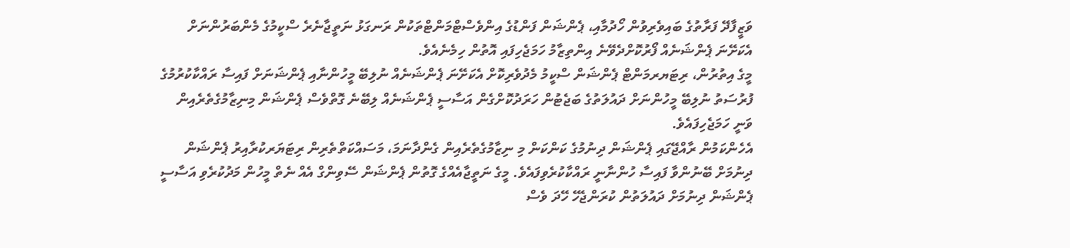ވަޒީފާދޭ ފަރާތުގެ ބައިވެރިވުން ހޯދުމާއި، ޕެންޝަން ފަންޑުގެ އިންވެސްޓްމަންޓްތަކުން ރަނގަޅު ނަތީޖާނެރެ ސްކީމުގެ މެންބަރުންނަށް އެކަށޭނަ ޕެންޝަނެއް ފޯރުކޮށްދެވޭނެ އިންތިޒާމު ހަމަޖެހިފައި އޮތުން ހިމެނެއެވެ.
މީގެ އިތުރުން، ރިޓަޔރމަންޓް ޕެންޝަން ސްކީމު މެދުވެރިކޮށް އެކަށޭނަ ޕެންޝަނެއް ނުލިބޭ މީހުންނާއި ޕެންޝަނަށް ފައިސާ ރައްކާކުރުމުގެ ފުރުސަތު ނުލިބޭ މީހުންނަށް ދައުލަތުގެ ބަޖެޓުން ހަރަދުކޮށްގެން އަސާސީ ޕެންޝަނެއް ލިބޭނެ ގޮތްވެސް ޕެންޝަން މިނިޒާމުގެތެރެއިން ވަނީ ހަމަޖެހިފައެވެ.
އެހެންކަމުން ރާއްޖޭގައި ޕެންޝަން ދިނުމުގެ ކަންކަން މި ނިޒާމުގެތެރެއިން ގެންދާނަމަ، މަސައްކަތްތެރިން ރިޓަޔަރކުރާއިރު ޕެންޝަން ދިނުމަށް ބޭނުންވާ ފައިސާ ހުންނާނީ ރައްކާކުރެވިފައެވެ. މީގެ ނަތީޖާއެއްގެ ގޮތުން ޕެންޝަން ސޭވިންގް އެއް ނެތް މީހުން މަދުކުރެވި އަސާސީ ޕެންޝަން ދިނުމަށް ދައުލަތުން ކުރަންޖެހޭ ހޭދަ ވެސް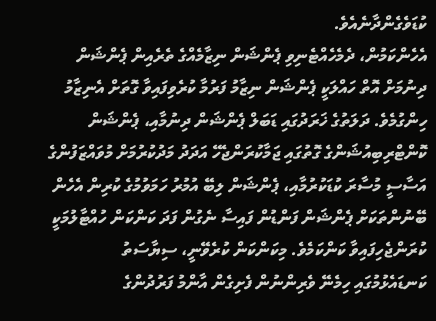ކުޑަވެގެންދާނެއެވެ.
އެހެންކަމުން، ދެމެހެއްޓެނިވި ޕެންޝަން ނިޒާމެއްގެ ތެރެއިން ޕެންޝަން ދިނުމަށް އޮތް ހައްލަކީ ޕެންޝަން ނިޒާމު ފަރުމާ ކުރެވިފައިވާ ގޮތަށް އެނިޒާމު ހިންގުމެވެ. ދަލަތުގެ ޚަރަދުގައި ޑަބަލް ޕެންޝަން ދިނުމާއި، ޕެންޝަން ކޮންޓްރިބިއުޝަންގެ ގޮތުގައި ޖަމާކުރަންޖެހޭ އަދަދު މަދުކުރުމަށް މުވައްޒަފުންގެ އަސާސީ މުސާރަ ކުޑަކުރުމާއި، ޕެންޝަން ލިބޭ އުމުރު ހަމަވުމުގެ ކުރިން އެހެން ބޭނުންތަކަށް ޕެންޝަން ފަންޑުން ފައިސާ ނެގުން ފަދަ ކަންކަން ހުއްޓާލުމަކީ ކުރަންޖެހިފައިވާ ކަންކަމެވެ. މިކަންކަން ކުރެވޭނީ، ސިޔާސަތު ކަނޑައެޅުމުގައި ހިމެނޭ ވެރިންނުން ފެށިގެން އާންމު ފަރުދުންގެ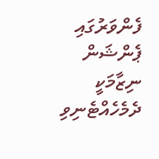ފެންވަރުގައި ޕެންޝަން ނިޒާމަކީ ދެމެހެއްޓެނިވި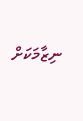ނިޒާމަކަށް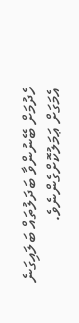ހެދުމަށް ބޭނުންވާ ބަދަލުތައް ބަލައިގަނެ އެމަގަށް ޢަމަލުކޮށްގެންނެވެ.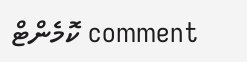comment ކޮމެންޓް